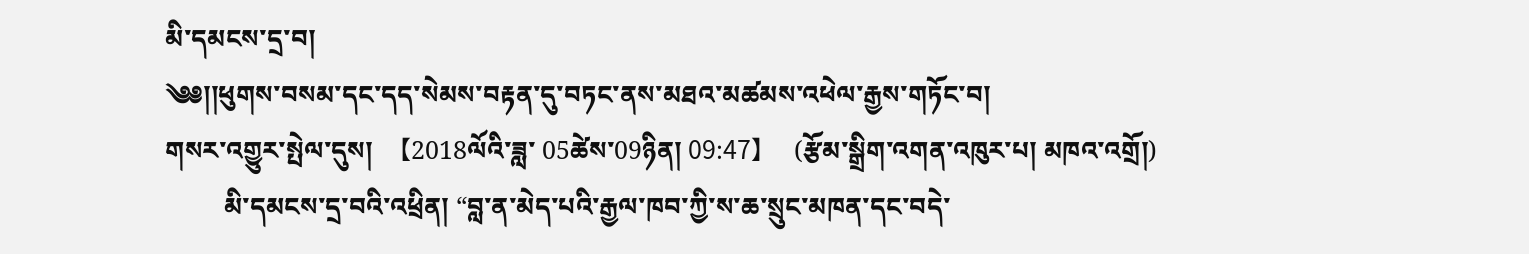མི་དམངས་དྲ་བ།
༄༅།།ཕུགས་བསམ་དང་དད་སེམས་བརྟན་དུ་བཏང་ནས་མཐའ་མཚམས་འཕེལ་རྒྱས་གཏོང་བ།
གསར་འགྱུར་སྤེལ་དུས།  【2018ལོའི་ཟླ་ 05ཚེས་09ཉིན། 09:47】   (རྩོམ་སྒྲིག་འགན་འཁུར་པ། མཁའ་འགྲོ།)
         མི་དམངས་དྲ་བའི་འཕྲིན། “བླ་ན་མེད་པའི་རྒྱལ་ཁབ་ཀྱི་ས་ཆ་སྲུང་མཁན་དང་བདེ་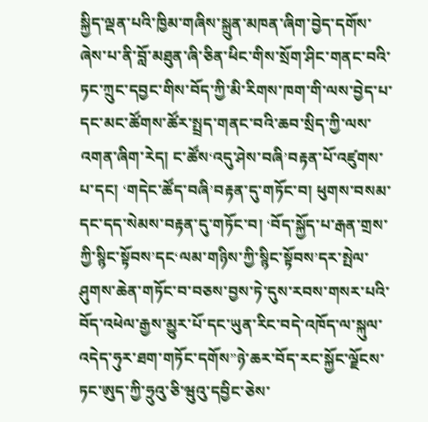སྐྱིད་ལྡན་པའི་ཁྱིམ་གཞིས་སྐྲུན་མཁན་ཞིག་བྱེད་དགོས་ཞེས་པ་ནི་བློ་མཐུན་ཞི་ཅིན་ཕིང་གིས་སྲོག་ཤིང་གནང་བའི་ཏང་ཀྲུང་དབྱང་གིས་བོད་ཀྱི་མི་རིགས་ཁག་གི་ལས་བྱེད་པ་དང་མང་ཚོགས་ཚོར་སྤྲད་གནང་བའི་ཆབ་སྲིད་ཀྱི་ལས་འགན་ཞིག་རེད། ང་ཚོས‘འདུ་ཤེས་བཞི’བརྟན་པོ་འཛུགས་པ་དང། ‘གདེང་ཚོད་བཞི’བརྟན་དུ་གཏོང་བ། ཕུགས་བསམ་དང་དད་སེམས་བརྟན་དུ་གཏོང་བ། ‘བོད་སྐྱོད་པ་རྒན་གྲས་ཀྱི་སྙིང་སྟོབས’དང‘ལམ་གཉིས་ཀྱི་སྙིང་སྟོབས’དར་སྤེལ་ཤུགས་ཆེན་གཏོང་བ་བཅས་བྱས་ཏེ་དུས་རབས་གསར་པའི་བོད་འཕེལ་རྒྱས་མྱུར་པོ་དང་ཡུན་རིང་བདེ་འཁོད་ལ་སྐུལ་འདེད་ཧུར་ཐག་གཏོང་དགོས”ཉེ་ཆར་བོད་རང་སྐྱོང་ལྗོངས་ཏང་ཨུད་ཀྱི་ཧྲུའུ་ཅི་ཝུའུ་དབྱིང་ཅེས་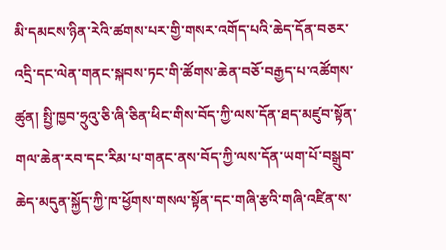མི་དམངས་ཉིན་རེའི་ཚགས་པར་གྱི་གསར་འགོད་པའི་ཆེད་དོན་བཅར་འདྲི་དང་ལེན་གནང་སྐབས་ཏང་གི་ཚོགས་ཆེན་བཅོ་བརྒྱད་པ་འཚོགས་ཚུན། སྤྱི་ཁྱབ་ཧྲུའུ་ཅི་ཞི་ཅིན་ཕིང་གིས་བོད་ཀྱི་ལས་དོན་ཐད་མཛུབ་སྟོན་གལ་ཆེན་རབ་དང་རིམ་པ་གནང་ནས་བོད་ཀྱི་ལས་དོན་ཡག་པོ་བསྒྲུབ་ཆེད་མདུན་སྐྱོད་ཀྱི་ཁ་ཕྱོགས་གསལ་སྟོན་དང་གཞི་རྩའི་གཞི་འཛིན་ས་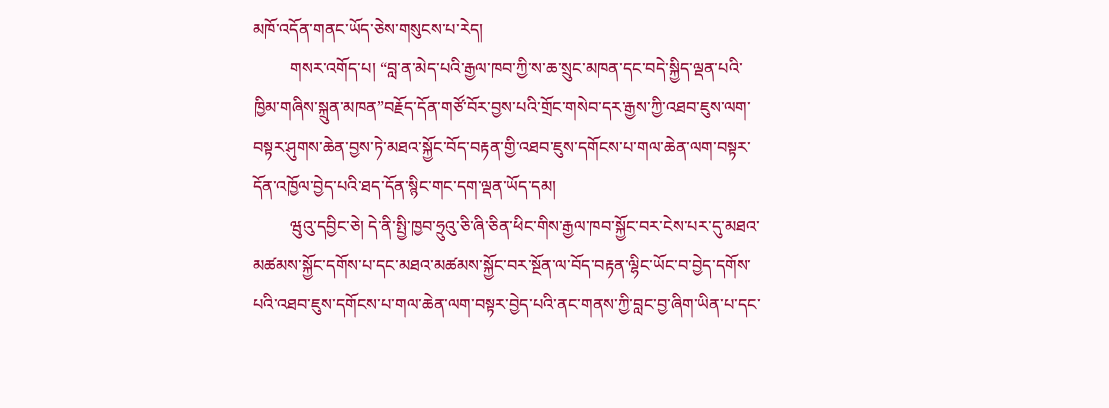མཁོ་འདོན་གནང་ཡོད་ཅེས་གསུངས་པ་རེད།
         གསར་འགོད་པ། “བླ་ན་མེད་པའི་རྒྱལ་ཁབ་ཀྱི་ས་ཆ་སྲུང་མཁན་དང་བདེ་སྐྱིད་ལྡན་པའི་ཁྱིམ་གཞིས་སྐྲུན་མཁན”བརྗོད་དོན་གཙོ་བོར་བྱས་པའི་གྲོང་གསེབ་དར་རྒྱས་ཀྱི་འཐབ་ཇུས་ལག་བསྟར་ཤུགས་ཆེན་བྱས་ཏེ་མཐའ་སྐྱོང་བོད་བརྟན་གྱི་འཐབ་ཇུས་དགོངས་པ་གལ་ཆེན་ལག་བསྟར་དོན་འཁྱོལ་བྱེད་པའི་ཐད་དོན་སྙིང་གང་དག་ལྡན་ཡོད་དམ།
         ཝུའུ་དབྱིང་ཅེ། དེ་ནི་སྤྱི་ཁྱབ་ཧྲུའུ་ཅི་ཞི་ཅིན་ཕིང་གིས་རྒྱལ་ཁབ་སྐྱོང་བར་ངེས་པར་དུ་མཐའ་མཚམས་སྐྱོང་དགོས་པ་དང་མཐའ་མཚམས་སྐྱོང་བར་སྔོན་ལ་བོད་བརྟན་ལྷིང་ཡོང་བ་བྱེད་དགོས་པའི་འཐབ་ཇུས་དགོངས་པ་གལ་ཆེན་ལག་བསྟར་བྱེད་པའི་ནང་གནས་ཀྱི་བླང་བྱ་ཞིག་ཡིན་པ་དང་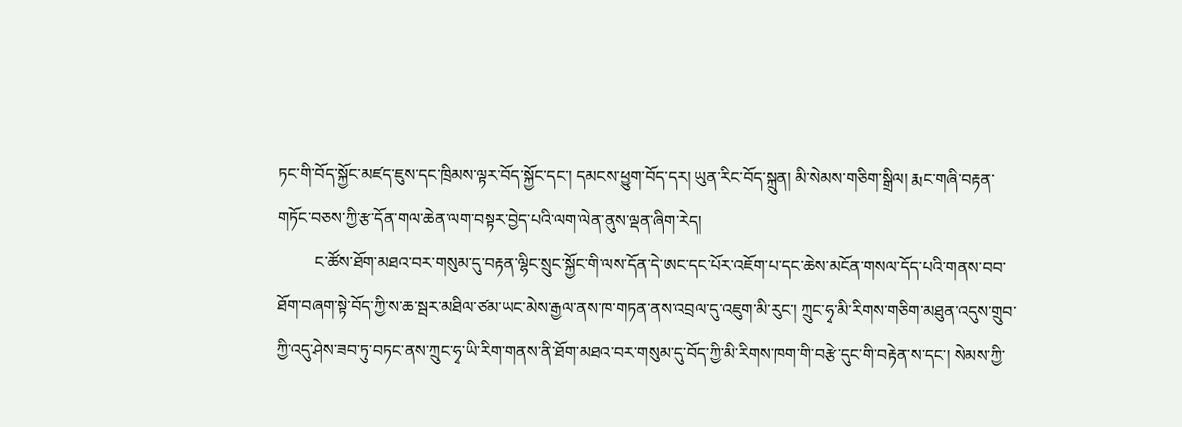ཏང་གི་བོད་སྐྱོང་མཛད་ཇུས་དང་ཁྲིམས་ལྟར་བོད་སྐྱོང་དང་། དམངས་ཕྱུག་བོད་དར། ཡུན་རིང་བོད་སྐྲུན། མི་སེམས་གཅིག་སྒྲིལ། རྨང་གཞི་བརྟན་གཏོང་བཅས་ཀྱི་རྩ་དོན་གལ་ཆེན་ལག་བསྟར་བྱེད་པའི་ལག་ལེན་ནུས་ལྡན་ཞིག་རེད།
         ང་ཚོས་ཐོག་མཐའ་བར་གསུམ་དུ་བརྟན་ལྷིང་སྲུང་སྐྱོང་གི་ལས་དོན་དེ་ཨང་དང་པོར་འཇོག་པ་དང་ཆེས་མངོན་གསལ་དོད་པའི་གནས་བབ་ཐོག་བཞག་སྟེ་བོད་ཀྱི་ས་ཆ་སྦར་མཐིལ་ཙམ་ཡང་མེས་རྒྱལ་ནས་ཁ་གཏན་ནས་འབྲལ་དུ་འཇུག་མི་རུང་། ཀྲུང་ཧྭ་མི་རིགས་གཅིག་མཐུན་འདུས་གྲུབ་ཀྱི་འདུ་ཤེས་ཟབ་ཏུ་བཏང་ནས་ཀྲུང་ཧྭ་ཡི་རིག་གནས་ནི་ཐོག་མཐའ་བར་གསུམ་དུ་བོད་ཀྱི་མི་རིགས་ཁག་གི་བརྩེ་དུང་གི་བརྟེན་ས་དང་། སེམས་ཀྱི་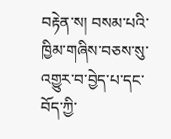བརྟེན་ས། བསམ་པའི་ཁྱིམ་གཞིས་བཅས་སུ་འགྱུར་བ་བྱེད་པ་དང་བོད་ཀྱི་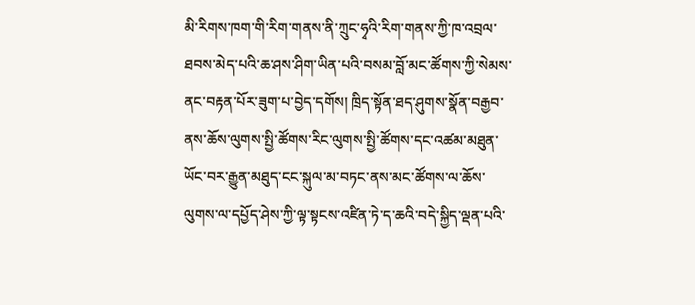མི་རིགས་ཁག་གི་རིག་གནས་ནི་ཀྲུང་ཧྭའི་རིག་གནས་ཀྱི་ཁ་འབྲལ་ཐབས་མེད་པའི་ཆ་ཤས་ཤིག་ཡིན་པའི་བསམ་བློ་མང་ཚོགས་ཀྱི་སེམས་ནང་བརྟན་པོར་ཟུག་པ་བྱེད་དགོས། ཁྲིད་སྟོན་ཐད་ཤུགས་སྣོན་བརྒྱབ་ནས་ཆོས་ལུགས་སྤྱི་ཚོགས་རིང་ལུགས་སྤྱི་ཚོགས་དང་འཚམ་མཐུན་ཡོང་བར་རྒྱུན་མཐུད་ངང་སྐུལ་མ་བཏང་ནས་མང་ཚོགས་ལ་ཆོས་ལུགས་ལ་དཔྱོད་ཤེས་ཀྱི་ལྟ་སྟངས་འཛིན་ཏེ་ད་ཆའི་བདེ་སྐྱིད་ལྡན་པའི་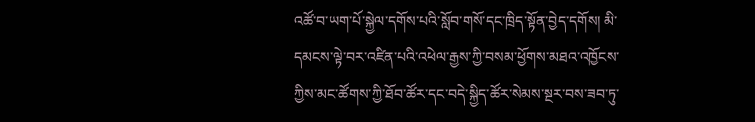འཚོ་བ་ཡག་པོ་སྐྱེལ་དགོས་པའི་སློབ་གསོ་དང་ཁྲིད་སྟོན་བྱེད་དགོས། མི་དམངས་ལྟེ་བར་འཛིན་པའི་འཕེལ་རྒྱས་ཀྱི་བསམ་ཕྱོགས་མཐའ་འཁྱོངས་ཀྱིས་མང་ཚོགས་ཀྱི་ཐོབ་ཚོར་དང་བདེ་སྐྱིད་ཚོར་སེམས་སྔར་བས་ཟབ་ཏུ་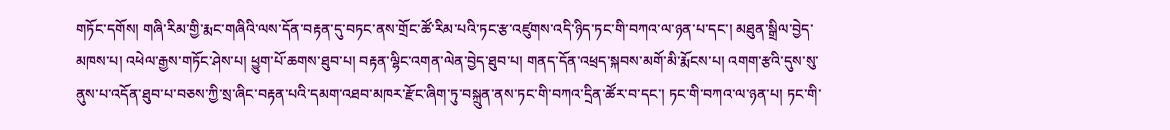གཏོང་དགོས། གཞི་རིམ་གྱི་རྨང་གཞིའི་ལས་དོན་བརྟན་དུ་བཏང་ནས་གྲོང་ཚོ་རིམ་པའི་ཏང་རྩ་འཛུགས་འདི་ཉིད་ཏང་གི་བཀའ་ལ་ཉན་པ་དང་། མཐུན་སྒྲིལ་བྱེད་མཁས་པ། འཕེལ་རྒྱས་གཏོང་ཤེས་པ། ཕྱུག་པོ་ཆགས་ཐུབ་པ། བརྟན་ལྷིང་འགན་ལེན་བྱེད་ཐུབ་པ། གནད་དོན་འཕྲད་སྐབས་མགོ་མི་རྨོངས་པ། འགག་རྩའི་དུས་སུ་ནུས་པ་འདོན་ཐུབ་པ་བཅས་ཀྱི་སྲ་ཞིང་བརྟན་པའི་དམག་འཐབ་མཁར་རྫོང་ཞིག་ཏུ་བསྐྲུན་ནས་ཏང་གི་བཀའ་དྲིན་ཚོར་བ་དང་། ཏང་གི་བཀའ་ལ་ཉན་པ། ཏང་གི་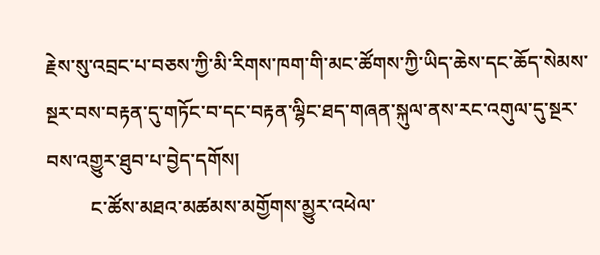རྗེས་སུ་འབྲང་པ་བཅས་ཀྱི་མི་རིགས་ཁག་གི་མང་ཚོགས་ཀྱི་ཡིད་ཆེས་དང་ཆོད་སེམས་སྔར་བས་བརྟན་དུ་གཏོང་བ་དང་བརྟན་ལྷིང་ཐད་གཞན་སྐུལ་ནས་རང་འགུལ་དུ་སྔར་བས་འགྱུར་ཐུབ་པ་བྱེད་དགོས།
         ང་ཚོས་མཐའ་མཚམས་མགྱོགས་མྱུར་འཕེལ་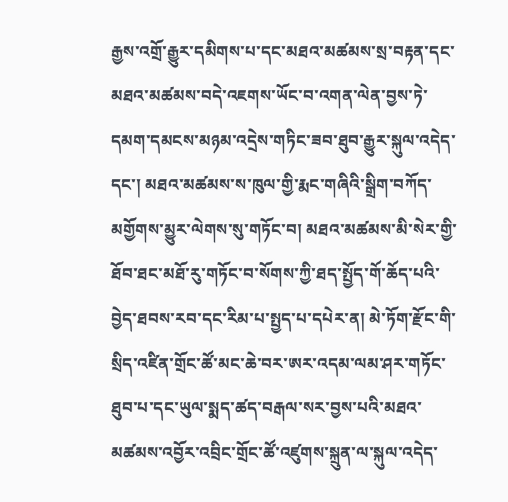རྒྱས་འགྲོ་རྒྱུར་དམིགས་པ་དང་མཐའ་མཚམས་སྲ་བརྟན་དང་མཐའ་མཚམས་བདེ་འཇགས་ཡོང་བ་འགན་ལེན་བྱས་ཏེ་དམག་དམངས་མཉམ་འདྲེས་གཏིང་ཟབ་ཐུབ་རྒྱུར་སྐུལ་འདེད་དང་། མཐའ་མཚམས་ས་ཁུལ་གྱི་རྨང་གཞིའི་སྒྲིག་བཀོད་མགྱོགས་མྱུར་ལེགས་སུ་གཏོང་བ། མཐའ་མཚམས་མི་སེར་གྱི་ཐོབ་ཐང་མཐོ་རུ་གཏོང་བ་སོགས་ཀྱི་ཐད་སྤྱོད་གོ་ཆོད་པའི་བྱེད་ཐབས་རབ་དང་རིམ་པ་སྤྱད་པ་དཔེར་ན། མེ་ཏོག་རྫོང་གི་སྲིད་འཛིན་གྲོང་ཚོ་མང་ཆེ་བར་ཨར་འདམ་ལམ་ཤར་གཏོང་ཐུབ་པ་དང་ཡུལ་སྨད་ཚད་བརྒལ་སར་བྱས་པའི་མཐའ་མཚམས་འབྱོར་འབྲིང་གྲོང་ཚོ་འཛུགས་སྐྲུན་ལ་སྐུལ་འདེད་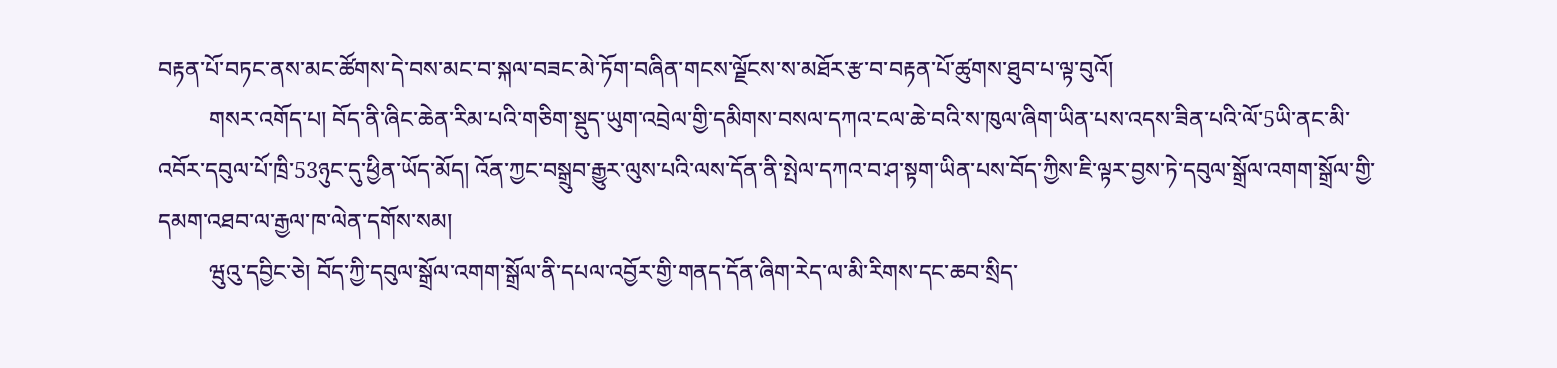བརྟན་པོ་བཏང་ནས་མང་ཚོགས་དེ་བས་མང་བ་སྐལ་བཟང་མེ་ཏོག་བཞིན་གངས་ལྗོངས་ས་མཐོར་རྩ་བ་བརྟན་པོ་ཚུགས་ཐུབ་པ་ལྟ་བུའོ།
         གསར་འགོད་པ། བོད་ནི་ཞིང་ཆེན་རིམ་པའི་གཅིག་སྡུད་ཡུག་འབྲེལ་གྱི་དམིགས་བསལ་དཀའ་ངལ་ཆེ་བའི་ས་ཁུལ་ཞིག་ཡིན་པས་འདས་ཟིན་པའི་ལོ་5ཡི་ནང་མི་འབོར་དབུལ་པོ་ཁྲི་53ཉུང་དུ་ཕྱིན་ཡོད་མོད། འོན་ཀྱང་བསྒྲུབ་རྒྱུར་ལུས་པའི་ལས་དོན་ནི་སྤེལ་དཀའ་བ་ཤ་སྟག་ཡིན་པས་བོད་ཀྱིས་ཇི་ལྟར་བྱས་ཏེ་དབུལ་སྒྲོལ་འགག་སྒྲོལ་གྱི་དམག་འཐབ་ལ་རྒྱལ་ཁ་ལེན་དགོས་སམ།
         ཝུའུ་དབྱིང་ཅེ། བོད་ཀྱི་དབུལ་སྒྲོལ་འགག་སྒྲོལ་ནི་དཔལ་འབྱོར་གྱི་གནད་དོན་ཞིག་རེད་ལ་མི་རིགས་དང་ཆབ་སྲིད་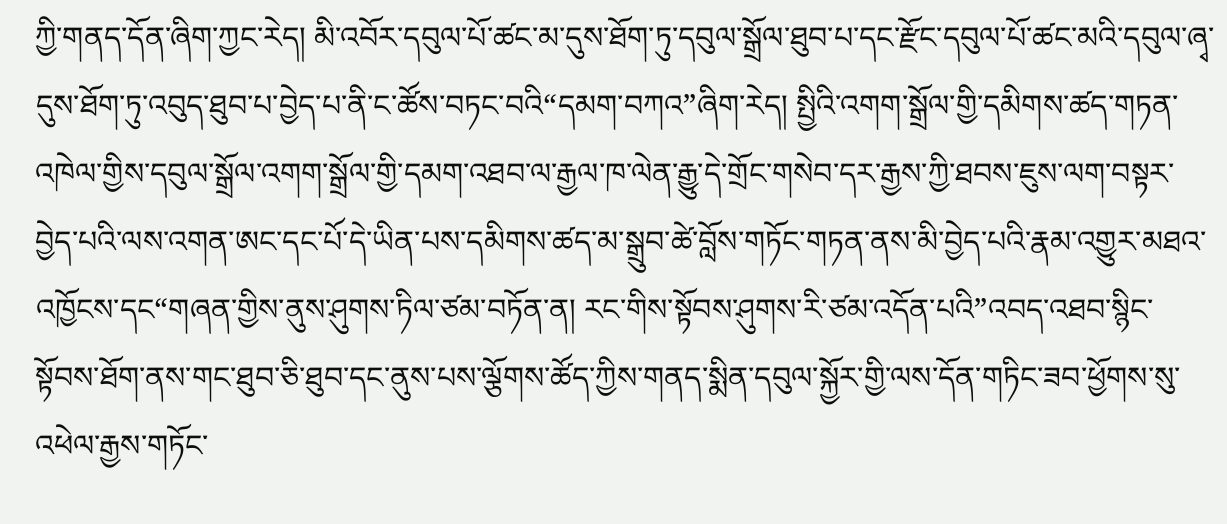ཀྱི་གནད་དོན་ཞིག་ཀྱང་རེད། མི་འབོར་དབུལ་པོ་ཚང་མ་དུས་ཐོག་ཏུ་དབུལ་སྒྲོལ་ཐུབ་པ་དང་རྫོང་དབུལ་པོ་ཚང་མའི་དབུལ་ཞྭ་དུས་ཐོག་ཏུ་འབུད་ཐུབ་པ་བྱེད་པ་ནི་ང་ཚོས་བཏང་བའི“དམག་བཀའ”ཞིག་རེད། སྤྱིའི་འགག་སྒྲོལ་གྱི་དམིགས་ཚད་གཏན་འཁེལ་གྱིས་དབུལ་སྒྲོལ་འགག་སྒྲོལ་གྱི་དམག་འཐབ་ལ་རྒྱལ་ཁ་ལེན་རྒྱུ་དེ་གྲོང་གསེབ་དར་རྒྱས་ཀྱི་ཐབས་ཇུས་ལག་བསྟར་བྱེད་པའི་ལས་འགན་ཨང་དང་པོ་དེ་ཡིན་པས་དམིགས་ཚད་མ་སྒྲུབ་ཚེ་བློས་གཏོང་གཏན་ནས་མི་བྱེད་པའི་རྣམ་འགྱུར་མཐའ་འཁྱོངས་དང“གཞན་གྱིས་ནུས་ཤུགས་ཏིལ་ཙམ་བཏོན་ན། རང་གིས་སྟོབས་ཤུགས་རི་ཙམ་འདོན་པའི”འབད་འཐབ་སྙིང་སྟོབས་ཐོག་ནས་གང་ཐུབ་ཅི་ཐུབ་དང་ནུས་པས་ལྕོགས་ཚོད་ཀྱིས་གནད་སྨིན་དབུལ་སྐྱོར་གྱི་ལས་དོན་གཏིང་ཟབ་ཕྱོགས་སུ་འཕེལ་རྒྱས་གཏོང་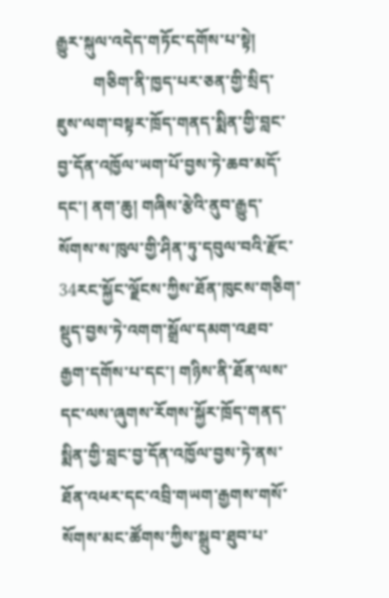རྒྱུར་སྐུལ་འདེད་གཏོང་དགོས་པ་སྟེ།
         གཅིག་ནི་ཁྱད་པར་ཅན་གྱི་སྲིད་ཇུས་ལག་བསྟར་ཁྲོད་གནད་སྨིན་གྱི་བླང་བྱ་དོན་འཁྱོལ་ཡག་པོ་བྱས་ཏེ་ཆབ་མདོ་དང་། ནག་ཆུ། གཞིས་རྩེའི་ནུབ་རྒྱུད་སོགས་ས་ཁུལ་གྱི་ཤིན་ཏུ་དབུལ་བའི་རྫོང་34རང་སྐྱོང་ལྗོངས་ཀྱིས་ཐོན་ཁུངས་གཅིག་སྡུད་བྱས་ཏེ་འགག་སྒྲོལ་དམག་འཐབ་རྒྱག་དགོས་པ་དང་། གཉིས་ནི་ཐོན་ལས་དང་ལས་ཞུགས་རོགས་སྐྱོར་ཁྲོད་གནད་སྨིན་གྱི་བླང་བྱ་དོན་འཁྱོལ་བྱས་ཏེ་ནས་ཐོན་འཕར་དང་འབྲི་གཡག་རྒྱགས་གསོ་སོགས་མང་ཚོགས་ཀྱིས་སྒྲུབ་ཐུབ་པ་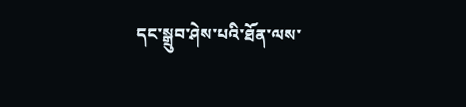དང་སྒྲུབ་ཤེས་པའི་ཐོན་ལས་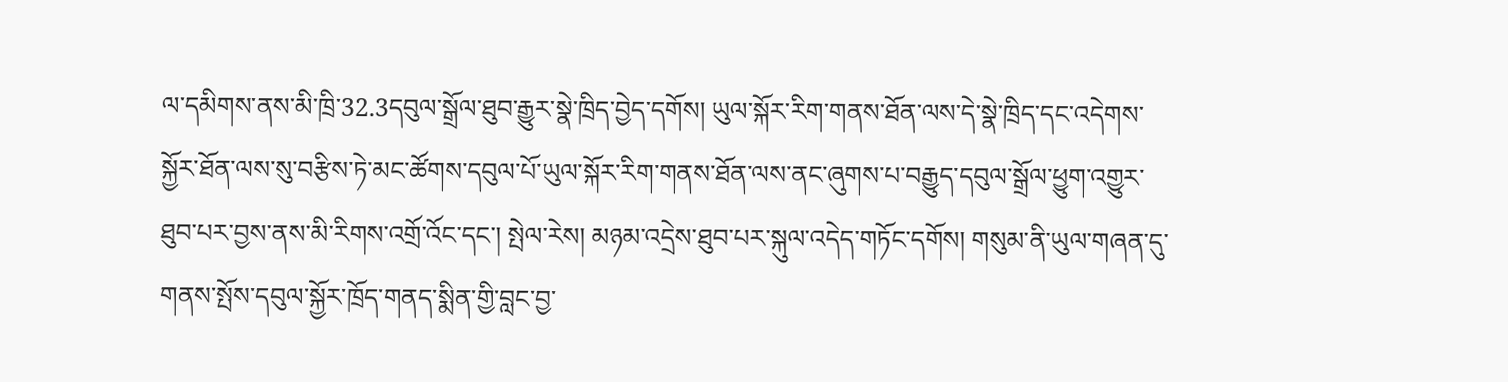ལ་དམིགས་ནས་མི་ཁྲི་32.3དབུལ་སྒྲོལ་ཐུབ་རྒྱུར་སྣེ་ཁྲིད་བྱེད་དགོས། ཡུལ་སྐོར་རིག་གནས་ཐོན་ལས་དེ་སྣེ་ཁྲིད་དང་འདེགས་སྐྱོར་ཐོན་ལས་སུ་བརྩིས་ཏེ་མང་ཚོགས་དབུལ་པོ་ཡུལ་སྐོར་རིག་གནས་ཐོན་ལས་ནང་ཞུགས་པ་བརྒྱུད་དབུལ་སྒྲོལ་ཕྱུག་འགྱུར་ཐུབ་པར་བྱས་ནས་མི་རིགས་འགྲོ་འོང་དང་། སྤེལ་རེས། མཉམ་འདྲེས་ཐུབ་པར་སྐུལ་འདེད་གཏོང་དགོས། གསུམ་ནི་ཡུལ་གཞན་དུ་གནས་སྤོས་དབུལ་སྐྱོར་ཁྲོད་གནད་སྨིན་གྱི་བླང་བྱ་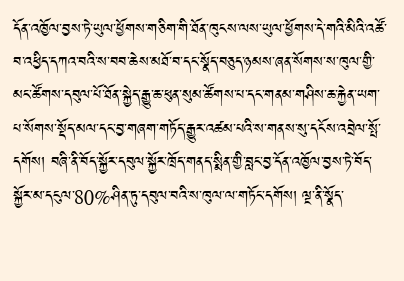དོན་འཁྱོལ་བྱས་ཏེ་ཡུལ་ཕྱོགས་གཅིག་གི་ཐོན་ཁུངས་ལས་ཡུལ་ཕྱོགས་དེ་གའི་མིའི་འཚོ་བ་འཕྱིད་དཀའ་བའི་ས་བབ་ཆེས་མཐོ་བ་དང་སྣོད་བཅུད་ཉམས་ཞན་སོགས་ས་ཁུལ་གྱི་མང་ཚོགས་དབུལ་པོ་ཐོན་སྐྱེད་རྒྱུ་ཆ་ཕུན་སུམ་ཚོགས་པ་དང་གནམ་གཤིས་ཆ་རྐྱེན་ཡག་པ་སོགས་སྡོད་མལ་དང་བྱ་གཞག་གཏོད་རྒྱུར་འཚམ་པའི་ས་གནས་སུ་དངོས་འབྲེལ་སྤོ་དགོས། བཞི་ནི་བོད་སྐྱོར་དབུལ་སྐྱོར་ཁྲོད་གནད་སྨིན་གྱི་བླང་བྱ་དོན་འཁྱོལ་བྱས་ཏེ་བོད་སྐྱོར་མ་དངུལ་80%ཤིན་ཏུ་དབུལ་བའི་ས་ཁུལ་ལ་གཏོང་དགོས། ལྔ་ནི་སྣོད་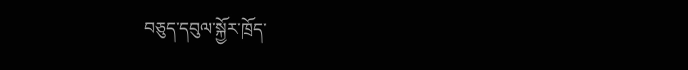བཅུད་དབུལ་སྐྱོར་ཁྲོད་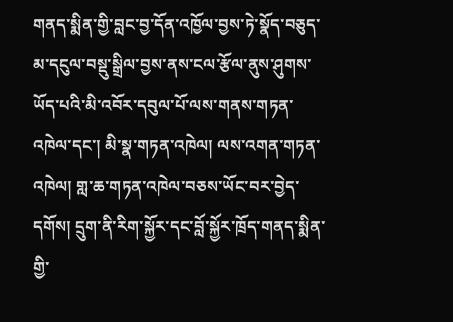གནད་སྨིན་གྱི་བླང་བྱ་དོན་འཁྱོལ་བྱས་ཏེ་སྣོད་བཅུད་མ་དངུལ་བསྡུ་སྒྲིལ་བྱས་ནས་ངལ་རྩོལ་ནུས་ཤུགས་ཡོད་པའི་མི་འབོར་དབུལ་པོ་ལས་གནས་གཏན་འཁེལ་དང་། མི་སྣ་གཏན་འཁེལ། ལས་འགན་གཏན་འཁེལ། གླ་ཆ་གཏན་འཁེལ་བཅས་ཡོང་བར་བྱེད་དགོས། དྲུག་ནི་རིག་སྐྱོར་དང་བློ་སྐྱོར་ཁྲོད་གནད་སྨིན་གྱི་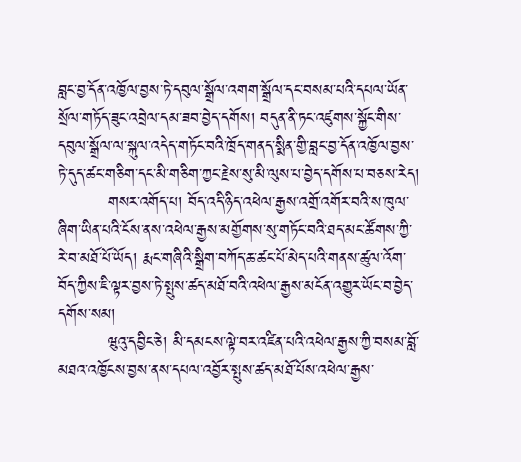བླང་བྱ་དོན་འཁྱོལ་བྱས་ཏེ་དབུལ་སྒྲོལ་འགག་སྒྲོལ་དང་བསམ་པའི་དཔལ་ཡོན་སྲོལ་གཏོད་ཟུང་འབྲེལ་དམ་ཟབ་བྱེད་དགོས། བདུན་ནི་ཏང་འཛུགས་སྐྱོང་གིས་དབུལ་སྒྲོལ་ལ་སྐུལ་འདེད་གཏོང་བའི་ཁྲོད་གནད་སྨིན་གྱི་བླང་བྱ་དོན་འཁྱོལ་བྱས་ཏེ་དུད་ཚང་གཅིག་དང་མི་གཅིག་ཀྱང་རྗེས་སུ་མི་ལུས་པ་བྱེད་དགོས་པ་བཅས་རེད།
         གསར་འགོད་པ། བོད་འདི་ཉིད་འཕེལ་རྒྱས་འགྲོ་འགོར་བའི་ས་ཁུལ་ཞིག་ཡིན་པའི་ངོས་ནས་འཕེལ་རྒྱས་མགྱོགས་སུ་གཏོང་བའི་ཐད་མང་ཚོགས་ཀྱི་རེ་བ་མཐོ་པོ་ཡོད། རྨང་གཞིའི་སྒྲིག་བཀོད་ཆ་ཚང་པོ་མེད་པའི་གནས་ཚུལ་འོག་བོད་ཀྱིས་ཇི་ལྟར་བྱས་ཏེ་སྤུས་ཚད་མཐོ་བའི་འཕེལ་རྒྱས་མངོན་འགྱུར་ཡོང་བ་བྱེད་དགོས་སམ།
         ཝུའུ་དབྱིང་ཅེ། མི་དམངས་ལྟེ་བར་འཛིན་པའི་འཕེལ་རྒྱས་ཀྱི་བསམ་བློ་མཐའ་འཁྱོངས་བྱས་ནས་དཔལ་འབྱོར་སྤུས་ཚད་མཐོ་པོས་འཕེལ་རྒྱས་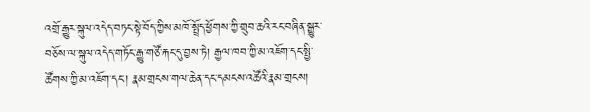འགྲོ་རྒྱུར་སྐུལ་འདེད་བཏང་སྟེ་བོད་ཀྱིས་མཁོ་སྤྲོད་ཕྱོགས་ཀྱི་གྲུབ་ཆའི་རང་བཞིན་སྒྱུར་བཅོས་ལ་སྐུལ་འདེད་གཏོང་རྒྱུ་གཙོ་རྐང་དུ་བྱས་ཏེ། རྒྱལ་ཁབ་ཀྱི་མ་འཇོག་དང་སྤྱི་ཚོགས་ཀྱི་མ་འཇོག་དང་། རྣམ་གྲངས་གལ་ཆེན་དང་དམངས་འཚོའི་རྣམ་གྲངས།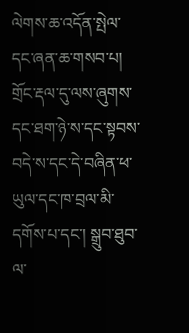ལེགས་ཆ་འདོན་སྤེལ་དང་ཞན་ཆ་གསབ་པ། གྲོང་རྡལ་དུ་ལས་ཞུགས་དང་ཐག་ཉེ་ས་དང་སྟབས་བདེ་ས་དང་དེ་བཞིན་ཕ་ཡུལ་དང་ཁ་བྲལ་མི་དགོས་པ་དང་། སྒྲུབ་ཐུབ་ལ་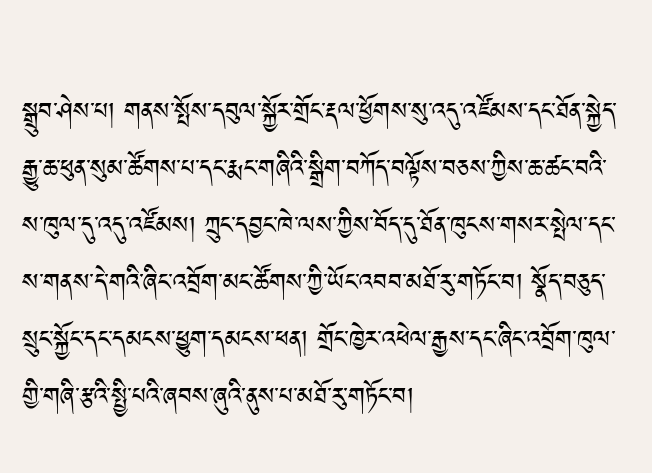སྒྲུབ་ཤེས་པ། གནས་སྤོས་དབུལ་སྐྱོར་གྲོང་རྡལ་ཕྱོགས་སུ་འདུ་འཛོམས་དང་ཐོན་སྐྱེད་རྒྱུ་ཆ་ཕུན་སུམ་ཚོགས་པ་དང་རྨང་གཞིའི་སྒྲིག་བཀོད་བལྟོས་བཅས་ཀྱིས་ཆ་ཚང་བའི་ས་ཁུལ་དུ་འདུ་འཛོམས། ཀྲུང་དབྱང་ཁེ་ལས་ཀྱིས་བོད་དུ་ཐོན་ཁུངས་གསར་སྤེལ་དང་ས་གནས་དེ་གའི་ཞིང་འབྲོག་མང་ཚོགས་ཀྱི་ཡོང་འབབ་མཐོ་རུ་གཏོང་བ། སྣོད་བཅུད་སྲུང་སྐྱོང་དང་དམངས་ཕྱུག་དམངས་ཕན། གྲོང་ཁྱེར་འཕེལ་རྒྱས་དང་ཞིང་འབྲོག་ཁུལ་གྱི་གཞི་རྩའི་སྤྱི་པའི་ཞབས་ཞུའི་ནུས་པ་མཐོ་རུ་གཏོང་བ།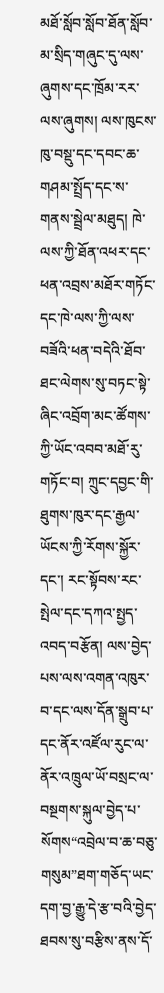མཐོ་སློབ་སློབ་ཐོན་སློབ་མ་སྲིད་གཞུང་དུ་ལས་ཞུགས་དང་ཁྲོམ་རར་ལས་ཞུགས། ལས་ཁུངས་ཁུ་བསྡུ་དང་དབང་ཆ་གཤམ་སྤྲོད་དང་ས་གནས་སྦྲེལ་མཐུད། ཁེ་ལས་ཀྱི་ཐོན་འཕར་དང་ཕན་འབྲས་མཐོར་གཏོང་དང་ཁེ་ལས་ཀྱི་ལས་བཟོའི་ཕན་བདེའི་ཐོབ་ཐང་ལེགས་སུ་བཏང་སྟེ་ཞིང་འབྲོག་མང་ཚོགས་ཀྱི་ཡོང་འབབ་མཐོ་རུ་གཏོང་བ། ཀྲུང་དབྱང་གི་ཐུགས་ཁུར་དང་རྒྱལ་ཡོངས་ཀྱི་རོགས་སྐྱོར་དང་། རང་སྟོབས་རང་སྤེལ་དང་དཀའ་སྤྱད་འབད་བརྩོན། ལས་བྱེད་པས་ལས་འགན་འཁུར་བ་དང་ལས་དོན་སྒྲུབ་པ་དང་ནོར་འཛོལ་རུང་ལ་ནོར་འཁྲུལ་ཡོ་བསྲང་ལ་བསྔགས་སྐུལ་བྱེད་པ་སོགས“འབྲེལ་བ་ཆ་བཅུ་གསུམ”ཐག་གཅོད་ཡང་དག་བྱ་རྒྱུ་དེ་རྩ་བའི་བྱེད་ཐབས་སུ་བརྩིས་ནས་དོ་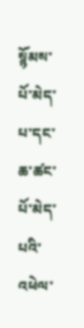སྙོམས་པོ་མེད་པ་དང་ཆ་ཚང་པོ་མེད་པའི་འཕེལ་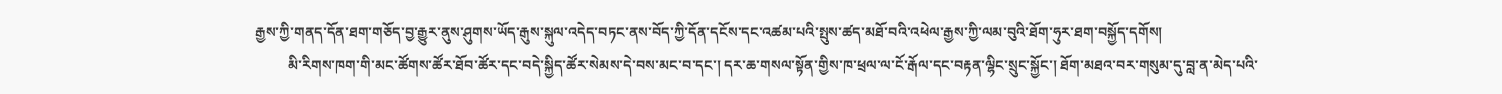རྒྱས་ཀྱི་གནད་དོན་ཐག་གཅོད་བྱ་རྒྱུར་ནུས་ཤུགས་ཡོད་རྒུས་སྐུལ་འདེད་བཏང་ནས་བོད་ཀྱི་དོན་དངོས་དང་འཚམ་པའི་སྤུས་ཚད་མཐོ་བའི་འཕེལ་རྒྱས་ཀྱི་ལམ་བུའི་ཐོག་ཧུར་ཐག་བསྐྱོད་དགོས།
         མི་རིགས་ཁག་གི་མང་ཚོགས་ཚོར་ཐོབ་ཚོར་དང་བདེ་སྐྱིད་ཚོར་སེམས་དེ་བས་མང་བ་དང་། དར་ཆ་གསལ་སྟོན་གྱིས་ཁ་ཕྲལ་ལ་ངོ་རྒོལ་དང་བརྟན་ལྷིང་སྲུང་སྐྱོང་། ཐོག་མཐའ་བར་གསུམ་དུ་བླ་ན་མེད་པའི་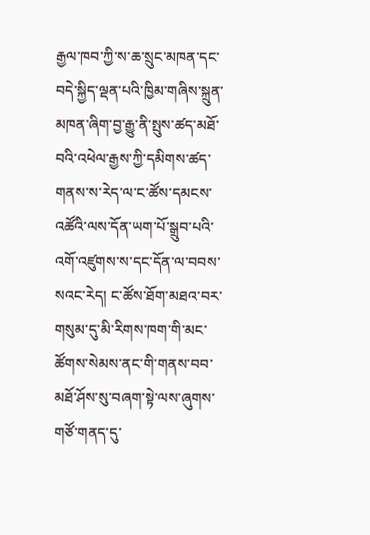རྒྱལ་ཁབ་ཀྱི་ས་ཆ་སྲུང་མཁན་དང་བདེ་སྐྱིད་ལྡན་པའི་ཁྱིམ་གཞིས་སྐྲུན་མཁན་ཞིག་བྱ་རྒྱུ་ནི་སྤུས་ཚད་མཐོ་བའི་འཕེལ་རྒྱས་ཀྱི་དམིགས་ཚད་གནས་ས་རེད་ལ་ང་ཚོས་དམངས་འཚོའི་ལས་དོན་ཡག་པོ་སྒྲུབ་པའི་འགོ་འཛུགས་ས་དང་དོན་ལ་བབས་སའང་རེད། ང་ཚོས་ཐོག་མཐའ་བར་གསུམ་དུ་མི་རིགས་ཁག་གི་མང་ཚོགས་སེམས་ནང་གི་གནས་བབ་མཐོ་ཤོས་སུ་བཞག་སྟེ་ལས་ཞུགས་གཙོ་གནད་དུ་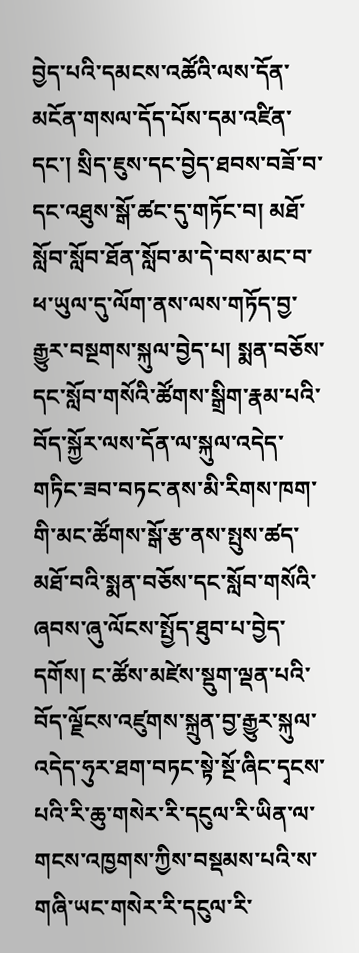བྱེད་པའི་དམངས་འཚོའི་ལས་དོན་མངོན་གསལ་དོད་པོས་དམ་འཛིན་དང་། སྲིད་ཇུས་དང་བྱེད་ཐབས་བཟོ་བ་དང་འཐུས་སྒོ་ཚང་དུ་གཏོང་བ། མཐོ་སློབ་སློབ་ཐོན་སློབ་མ་དེ་བས་མང་བ་ཕ་ཡུལ་དུ་ལོག་ནས་ལས་གཏོད་བྱ་རྒྱུར་བསྔགས་སྐུལ་བྱེད་པ། སྨན་བཅོས་དང་སློབ་གསོའི་ཚོགས་སྒྲིག་རྣམ་པའི་བོད་སྐྱོར་ལས་དོན་ལ་སྐུལ་འདེད་གཏིང་ཟབ་བཏང་ནས་མི་རིགས་ཁག་གི་མང་ཚོགས་སྒོ་རྩ་ནས་སྤུས་ཚད་མཐོ་བའི་སྨན་བཅོས་དང་སློབ་གསོའི་ཞབས་ཞུ་ལོངས་སྤྱོད་ཐུབ་པ་བྱེད་དགོས། ང་ཚོས་མཛེས་སྡུག་ལྡན་པའི་བོད་ལྗོངས་འཛུགས་སྐྲུན་བྱ་རྒྱུར་སྐུལ་འདེད་ཧུར་ཐག་བཏང་སྟེ་སྔོ་ཞིང་དྭངས་པའི་རི་ཆུ་གསེར་རི་དངུལ་རི་ཡིན་ལ་གངས་འཁྱགས་ཀྱིས་བསྡམས་པའི་ས་གཞི་ཡང་གསེར་རི་དངུལ་རི་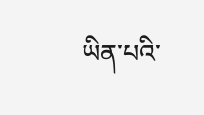ཡིན་པའི་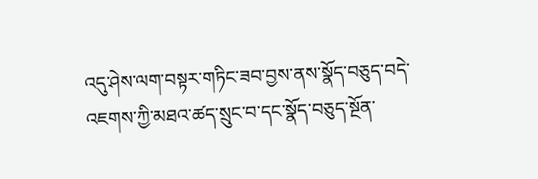འདུ་ཤེས་ལག་བསྟར་གཏིང་ཟབ་བྱས་ནས་སྣོད་བཅུད་བདེ་འཇགས་ཀྱི་མཐའ་ཚད་སྲུང་བ་དང་སྣོད་བཅུད་སྔོན་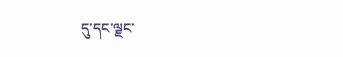དུ་དང་ལྗང་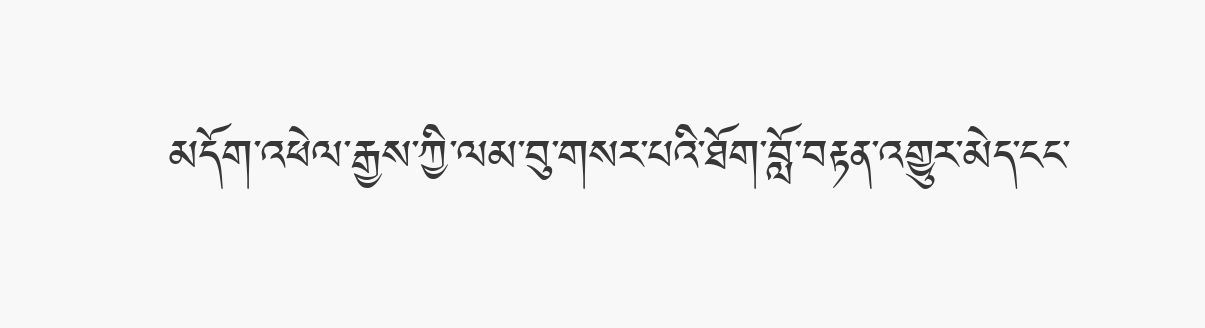མདོག་འཕེལ་རྒྱས་ཀྱི་ལམ་བུ་གསར་པའི་ཐོག་བློ་བརྟན་འགྱུར་མེད་ངང་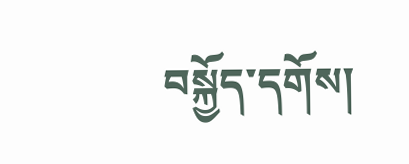བསྐྱོད་དགོས།